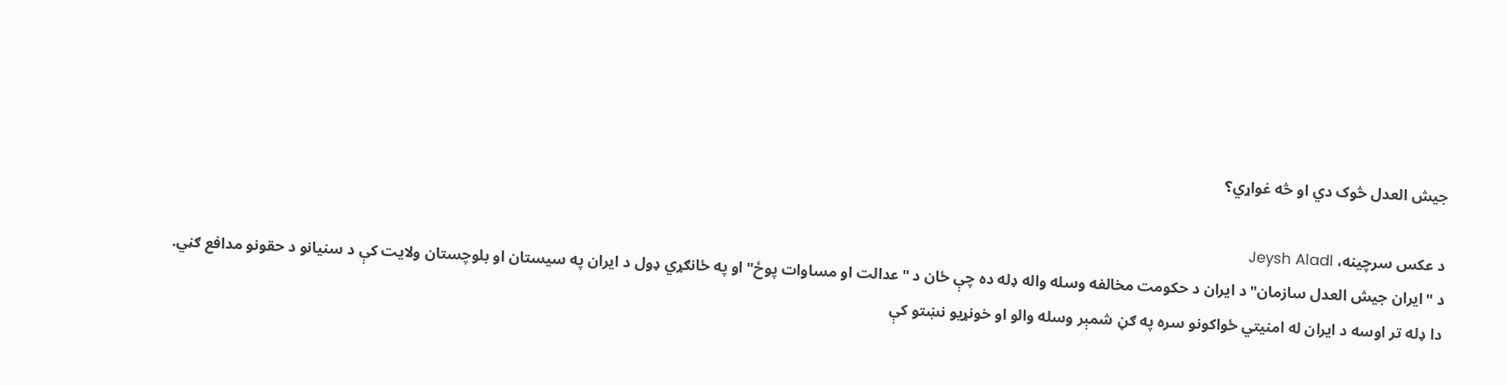جیش العدل څوک دي او څه غواړي؟

د عکس سرچینه، Jeysh Aladl
د "ایران جیش العدل سازمان" د ایران د حکومت مخالفه وسله واله ډله ده چې ځان د "عدالت او مساوات پوځ" او په ځانګړي ډول د ایران په سیستان او بلوچستان ولایت کې د سنیانو د حقونو مدافع ګڼي.
دا ډله تر اوسه د ایران له امنیتي ځواکونو سره په ګڼ شمېر وسله والو او خونړیو نښتو کې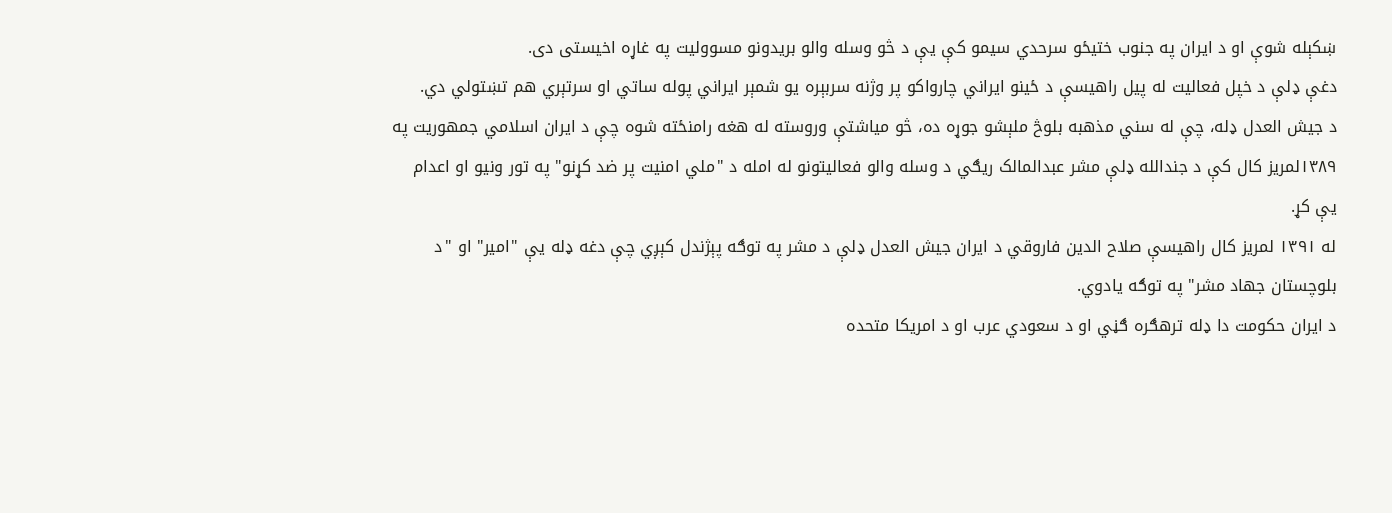ښکېله شوې او د ایران په جنوب ختیځو سرحدي سیمو کې یې د څو وسله والو بریدونو مسوولیت په غاړه اخیستی دی.
دغې ډلې د خپل فعالیت له پیل راهیسې د ځینو ایراني چارواکو پر وژنه سربېره یو شمېر ایراني پوله ساتي او سرتېري هم تښتولي دي.
د جیش العدل ډله، چې له سني مذهبه بلوڅ ملېشو جوړه ده، څو میاشتې وروسته له هغه رامنځته شوه چې د ایران اسلامي جمهوریت په ۱۳۸۹لمریز کال کې د جندالله ډلې مشر عبدالمالک ریګي د وسله والو فعالیتونو له امله د "ملي امنیت پر ضد کړنو" په تور ونیو او اعدام یې کړ.
له ۱۳۹۱ لمریز کال راهیسې صلاح الدین فاروقي د ایران جیش العدل ډلې د مشر په توګه پېژندل کېږي چې دغه ډله یې "امیر" او "د بلوچستان جهاد مشر" په توګه یادوي.
د ایران حکومت دا ډله ترهګره ګڼي او د سعودي عرب او د امریکا متحده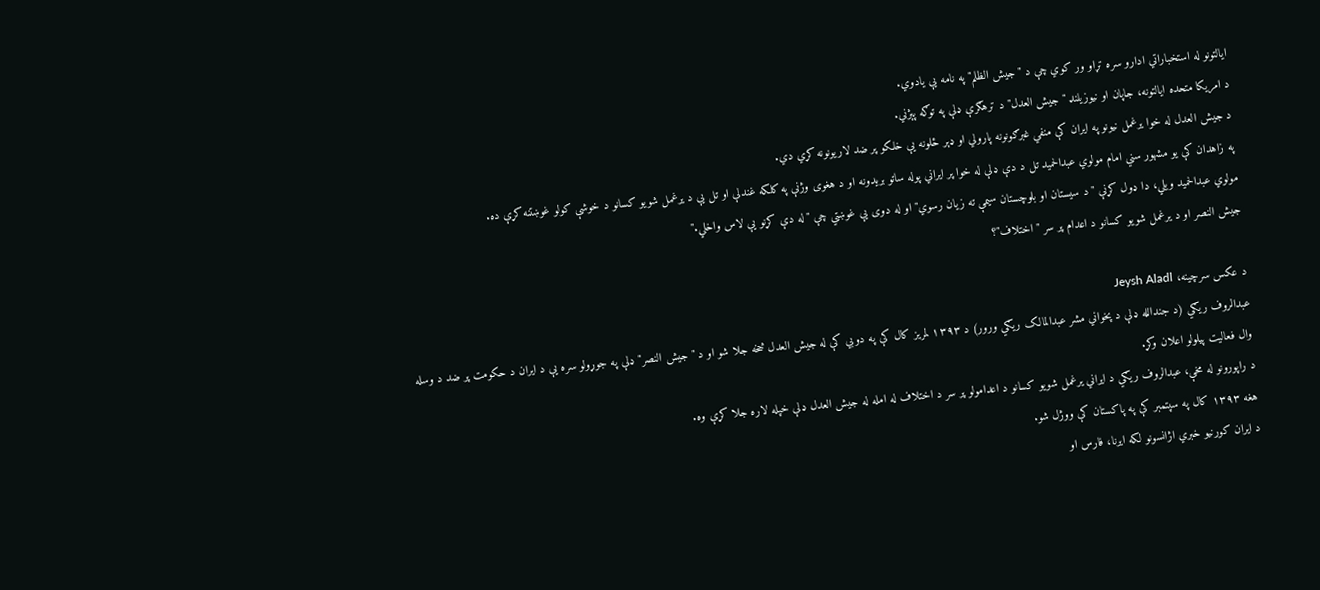ایالتونو له استخباراتي ادارو سره تړاو ور کوي چې د "جیش الظلم" په نامه یې یادوي.
د امریکا متحده ایالتونه، جاپان او نیوزیلنډ "جیش العدل" د ترهګرې ډلې په توګه پېژني.
د جیش العدل له خوا یرغمل نیونو په ایران کې منفي غبرګونونه پارولي او ډېر ځلونه یې خلکو پر ضد لاریونونه کړي دي.
په زاهدان کې یو مشهور سني امام مولوي عبدالحمید تل د دې ډلې له خوا پر ایراني پوله ساتو بریدونه او د هغوی وژنې په کلکه غندلې او تل یې د یرغمل شویو کسانو د خوشې کولو غوښتنه کړې ده.
مولوي عبدالحمید ویلي، دا ډول کړنې "د سیستان او بلوچستان سیمې ته زیان رسوي" او له دوی یې غوښتي چې "له دې کړنو یې لاس واخلي."
جیش النصر او د یرغمل شویو کسانو د اعدام پر سر "اختلاف"؟

د عکس سرچینه، Jeysh Aladl
عبدالروف ریګي (د جندالله ډلې د پخواني مشر عبدالمالک ریګي ورور) د ۱۳۹۳ لمریز کال کې په دوبي کې له جیش العدل څخه جلا شو او د "جیش النصر" ډلې په جوړولو سره یې د ایران د حکومت پر ضد د وسله وال فعالیت پیلولو اعلان وکړ.
د راپورونو له مخې، عبدالروف ریګي د ایراني یرغمل شویو کسانو د اعدامولو پر سر د اختلاف له امله له جیش العدل ډلې خپله لاره جلا کړې وه.
هغه ۱۳۹۳ کال په سپتمبر کې په پاکستان کې ووژل شو.
د ایران کورنیو خبري اژانسونو لکه ایرنا، فارس او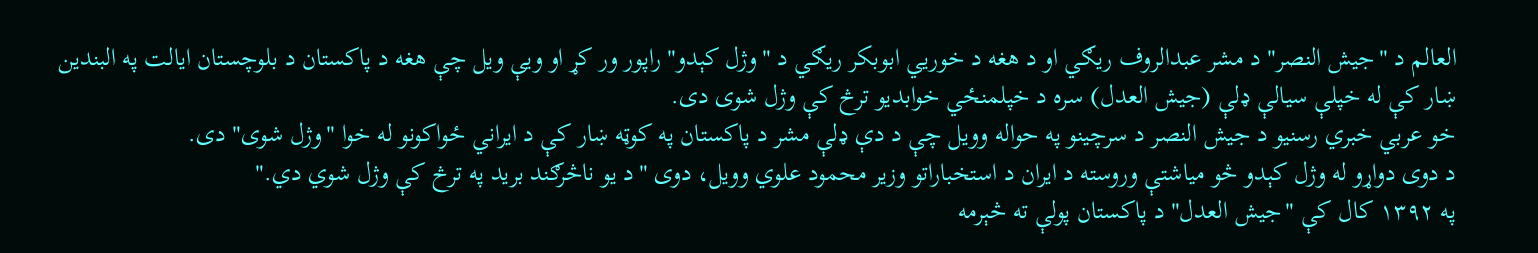العالم د "جیش النصر" د مشر عبدالروف ریګي او د هغه د خوریي ابوبکر ریګي د "وژل کېدو" راپور ور کړ او ویې ویل چې هغه د پاکستان د بلوچستان ایالت په البندین ښار کې له خپلې سیالې ډلې (جیش العدل) سره د خپلمنځي خوابدیو ترڅ کې وژل شوی دی.
خو عربي خبري رسنیو د جیش النصر د سرچینو په حواله وویل چې د دې ډلې مشر د پاکستان په کوټه ښار کې د ایراني ځواکونو له خوا "وژل شوی" دی.
د دوی دواړو له وژل کېدو څو میاشتې وروسته د ایران د استخباراتو وزیر محمود علوي وویل، دوی "د یو ناڅرګند برید په ترڅ کې وژل شوي دي."
په ۱۳۹۲ کال کې "جیش العدل" د پاکستان پولې ته څېرمه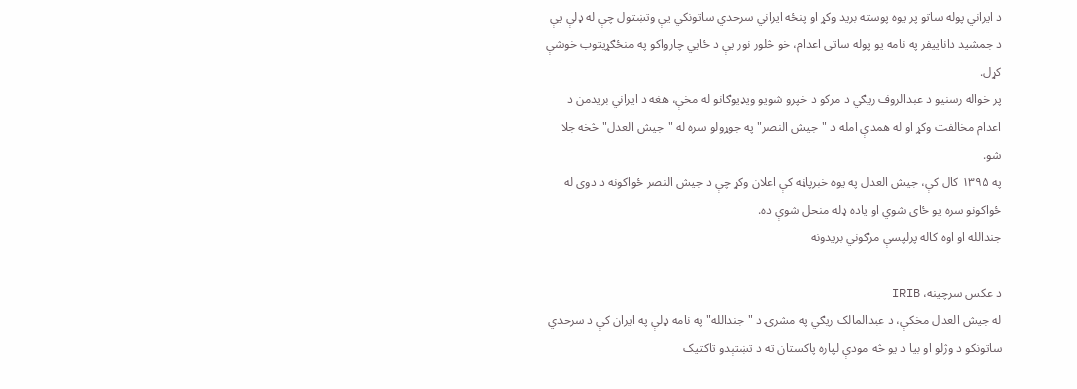د ایراني پوله ساتو پر یوه پوسته برید وکړ او پنځه ایراني سرحدي ساتونکي یې وتښتول چې له ډلې یې د جمشید داناییفر په نامه یو پوله ساتی اعدام، خو څلور نور یې د ځايي چارواکو په منځګړيتوب خوشې کړل.
پر خواله رسنیو د عبدالروف ریګي د مرکو د خپرو شویو ویډیوګانو له مخې، هغه د ایراني بریدمن د اعدام مخالفت وکړ او له همدې امله د "جیش النصر" په جوړولو سره له "جیش العدل" څخه جلا شو.
په ۱۳۹۵ کال کې، جیش العدل په یوه خبرپاڼه کې اعلان وکړ چې د جیش النصر ځواکونه د دوی له ځواکونو سره یو ځای شوي او یاده ډله منحل شوې ده.
جندالله او اوه کاله پرلپسې مرګوني بریدونه

د عکس سرچینه، IRIB
له جیش العدل مخکې، د عبدالمالک ریګي په مشرۍ د "جندالله" په نامه ډلې په ایران کې د سرحدي ساتونکو د وژلو او بیا د یو څه مودې لپاره پاکستان ته د تښتېدو تاکتیک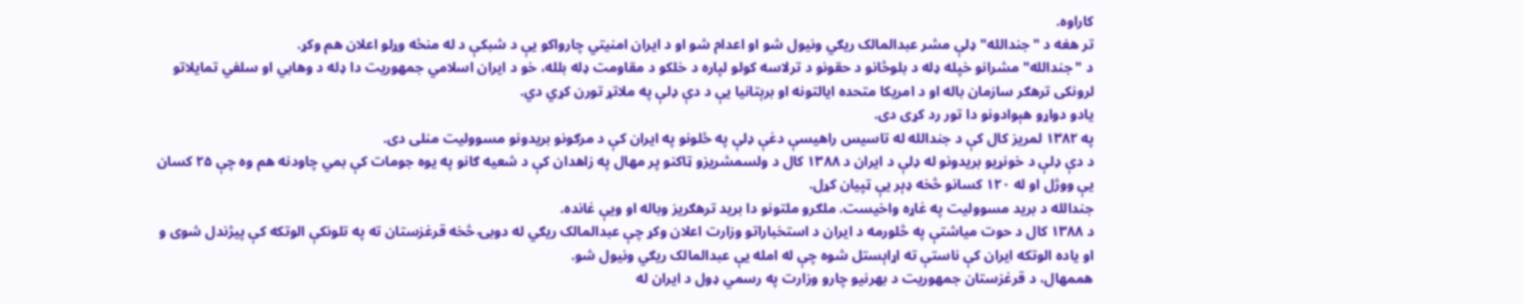کاراوه.
تر هغه د "جندالله" ډلې مشر عبدالمالک ریګي ونیول شو او اعدام شو او د ایران امنیتي چارواکو یې د شبکې د له منځه وړلو اعلان هم وکړ.
د "جندالله" مشرانو خپله ډله د بلوڅانو د حقونو د ترلاسه کولو لپاره د خلکو د مقاومت ډله بلله، خو د ایران اسلامي جمهوریت دا ډله د وهابي او سلفي تمایلاتو لرونکی ترهګر سازمان باله او د امریکا متحده ایالتونه او برېتانیا یې د دې ډلې په ملاتړ تورن کړي دي.
یادو دواړو هېوادونو دا تور رد کړی دی.
په ۱۳۸۲ لمریز کال کې د جندالله له تاسیس راهیسې دغې ډلې په ځلونو په ایران کې د مرګونو بریدونو مسوولیت منلی دی.
د دې ډلې د خونړیو بریدونو له ډلې د ایران د ۱۳۸۸ کال د ولسمشریزو ټاکنو پر مهال په زاهدان کې د شعیه ګانو په یوه جومات کې بمي چاودنه هم وه چې ۲۵ کسان یې ووژل او له ۱۲۰ کسانو څخه ډېر یې ټپیان کړل.
جندالله د برید مسوولیت په غاړه واخیست. ملګرو ملتونو دا برید ترهګریز وباله او ویې غانده.
د ۱۳۸۸ کال د حوت میاشتې په څلورمه د ایران د استخباراتو وزارت اعلان وکړ چې عبدالمالک ریګي له دوبۍ څخه قرغزستان ته په تلونکې الوتکه کې پیژندل شوی و او یاده الوتکه ایران کې ناستې ته اړاېستل شوه چې له امله یې عبدالمالک ریګي ونیول شو.
هممهال، د قرغزستان جمهوریت د بهرنیو چارو وزارت په رسمي ډول د ایران له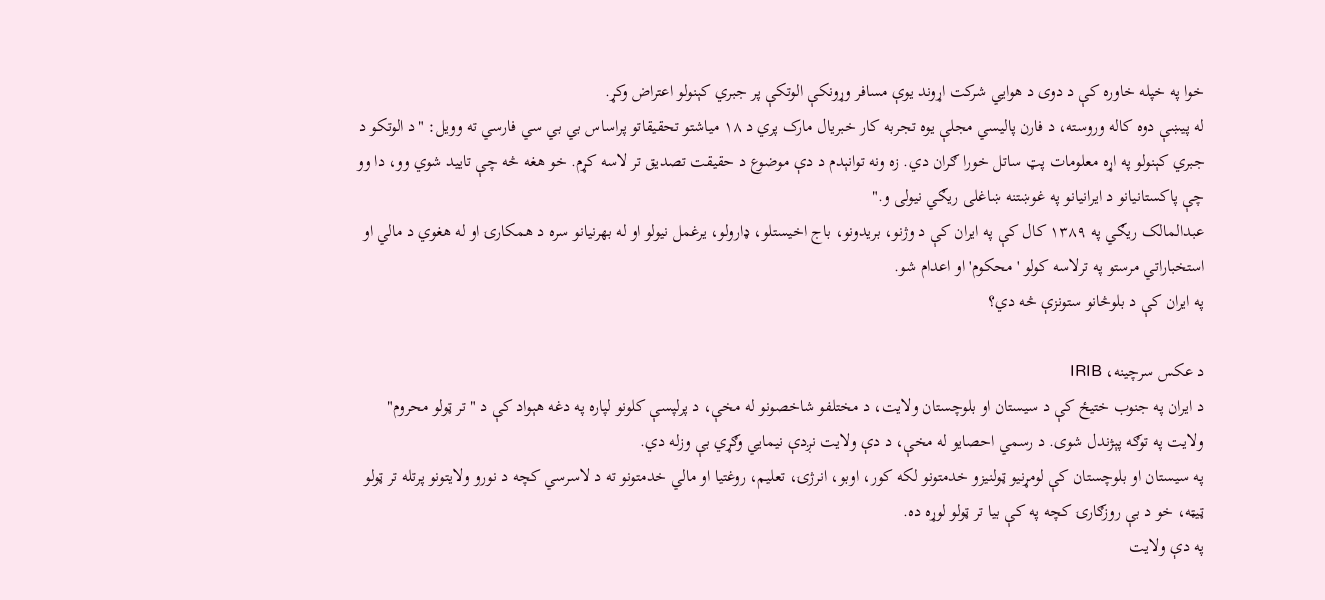خوا په خپله خاوره کې د دوی د هوايي شرکت اړوند یوې مسافر وړونکې الوتکې پر جبري کېنولو اعتراض وکړ.
له پیښې دوه کاله وروسته، د فارن پالیسي مجلې یوه تجربه کار خبریال مارک پري د ۱۸ میاشتو تحقیقاتو پراساس بي بي سي فارسي ته وویل: "د الوتکو د جبري کېنولو په اړه معلومات پټ ساتل خورا ګران دي. زه ونه توانېدم د دې موضوع د حقیقت تصدیق تر لاسه کړم. خو هغه څه چې تایید شوي وو، دا وو چې پاکستانیانو د ایرانیانو په غوښتنه ښاغلی ریګي نیولی و."
عبدالمالک ریګي په ۱۳۸۹ کال کې په ایران کې د وژنو، بریدونو، باج اخیستلو، ډارولو، یرغمل نیولو او له بهرنیانو سره د همکارۍ او له هغوي د مالي او استخباراتي مرستو په ترلاسه کولو 'محکوم' او اعدام شو.
په ایران کې د بلوڅانو ستونزې څه دي؟

د عکس سرچینه، IRIB
د ایران په جنوب ختیځ کې د سیستان او بلوچستان ولایت، د مختلفو شاخصونو له مخې، د پرلپسې کلونو لپاره په دغه هېواد کې د "تر ټولو محروم" ولایت په توګه پېژندل شوی. د رسمي احصایو له مخې، د دې ولایت نږدې نیمایي وګړي بې وزله دي.
په سیستان او بلوچستان کې لومړنیو ټولنیزو خدمتونو لکه کور، اوبو، انرژۍ، تعلیم، روغتیا او مالي خدمتونو ته د لاسرسي کچه د نورو ولایتونو پرتله تر ټولو ټیټه، خو د بې روزګارۍ کچه په کې بیا تر ټولو لوړه ده.
په دې ولایت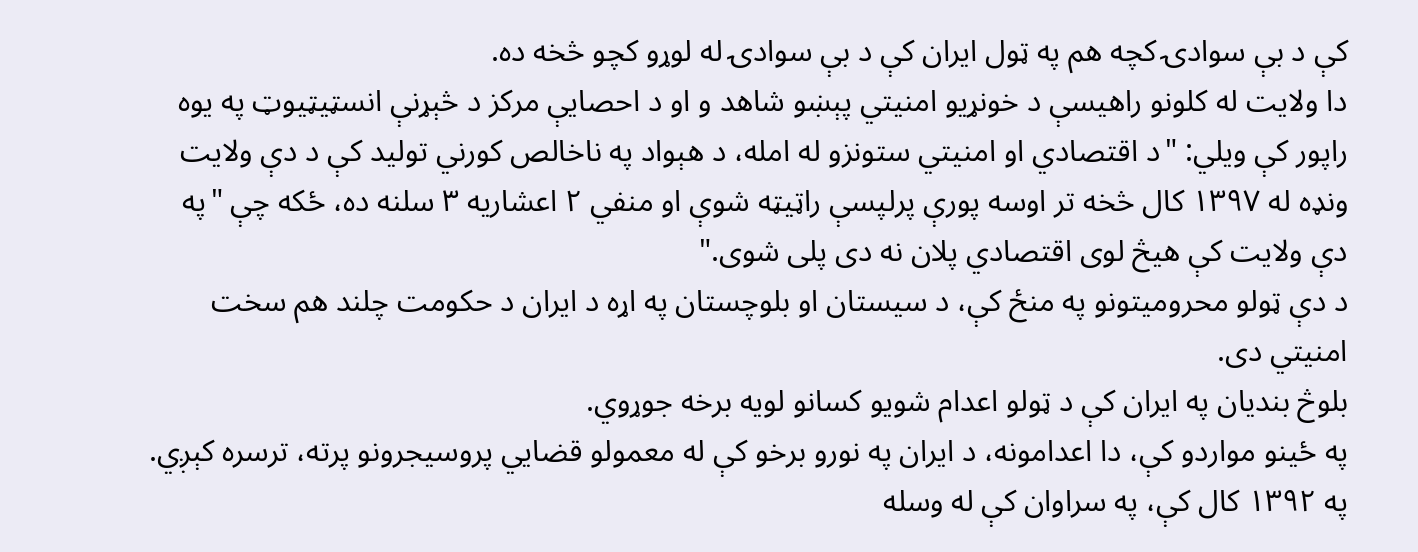کې د بې سوادۍ کچه هم په ټول ایران کې د بې سوادۍ له لوړو کچو څخه ده.
دا ولایت له کلونو راهیسې د خونړیو امنیتي پېښو شاهد و او د احصایې مرکز د څېړنې انسټیټیوټ په یوه راپور کې ویلي: "د اقتصادي او امنیتي ستونزو له امله، د هېواد په ناخالص کورني تولید کې د دې ولایت ونډه له ۱۳۹۷ کال څخه تر اوسه پورې پرلپسې راټیټه شوې او منفي ۲ اعشاریه ۳ سلنه ده، ځکه چې "په دې ولایت کې هیڅ لوی اقتصادي پلان نه دی پلی شوی."
د دې ټولو محرومیتونو په منځ کې، د سیستان او بلوچستان په اړه د ایران د حکومت چلند هم سخت امنیتي دی.
بلوڅ بندیان په ایران کې د ټولو اعدام شویو کسانو لویه برخه جوړوي.
په ځینو مواردو کې، دا اعدامونه، د ایران په نورو برخو کې له معمولو قضايي پروسیجرونو پرته، ترسره کېږي.
په ۱۳۹۲ کال کې، په سراوان کې له وسله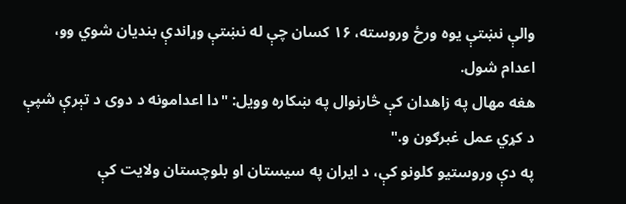والې نښتې یوه ورځ وروسته، ۱۶ کسان چې له نښتې وړاندې بندیان شوي وو، اعدام شول.
هغه مهال په زاهدان کې څارنوال په ښکاره وویل: "دا اعدامونه د دوی د تېرې شپې د کړي عمل غبرګون و."
په دې وروستیو کلونو کې، د ایران په سیستان او بلوچستان ولایت کې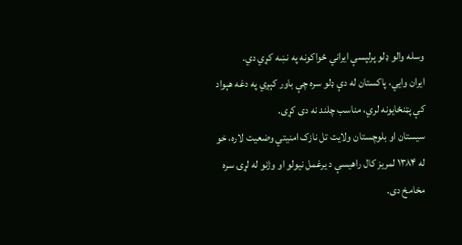وسله والو ډلو پرلپسې ایراني ځواکونه په نښه کړي دي.
ایران وايي، پاکستان له دې ډلو سره چې باور کېږي په دغه هېواد کې پټنځایونه لري، مناسب چلند نه دی کړی.
سیستان او بلوچستان ولایت تل نازک امنیتي وضعیت لاره، خو له ۱۳۸۴ لمریز کال راهیسې د یرغمل نیولو او وژنو له لړۍ سره مخامخ دی.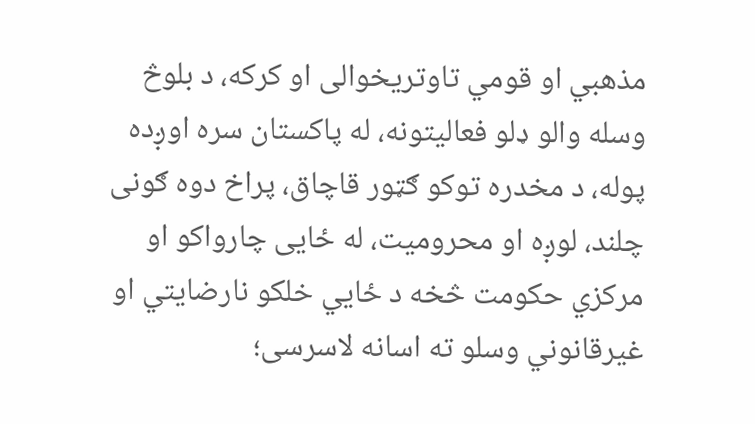مذهبي او قومي تاوتریخوالی او کرکه، د بلوڅ وسله والو ډلو فعالیتونه، له پاکستان سره اوږده پوله، د مخدره توکو ګټور قاچاق، پراخ دوه ګونی چلند، لوږه او محرومیت، له ځایی چارواکو او مرکزي حکومت څخه د ځايي خلکو نارضایتي او غیرقانوني وسلو ته اسانه لاسرسی؛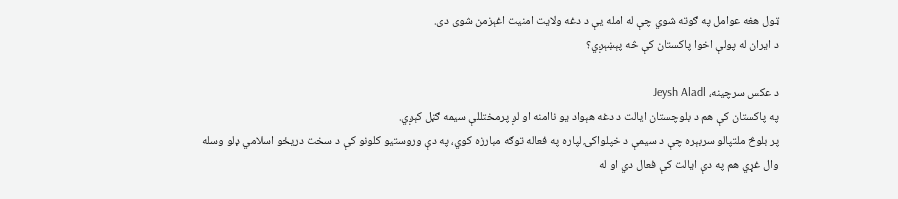ټول هغه عوامل په ګوته شوي چې له امله یې د دغه ولایت امنیت اغېزمن شوی دی.
د ایران له پولې اخوا پاکستان کې څه پېښېږي؟

د عکس سرچینه، Jeysh Aladl
په پاکستان کې هم د بلوچستان ایالت د دغه هېواد یو ناامنه او لږ پرمختللې سیمه ګڼل کېږي.
پر بلوڅ ملتپالو سربېره چې د سیمې د خپلواکۍ لپاره په فعاله توګه مبارزه کوي، په دې وروستیو کلونو کې د سخت دریځو اسلامي ډلو وسله وال غړي هم په دې ایالت کې فعال دي او له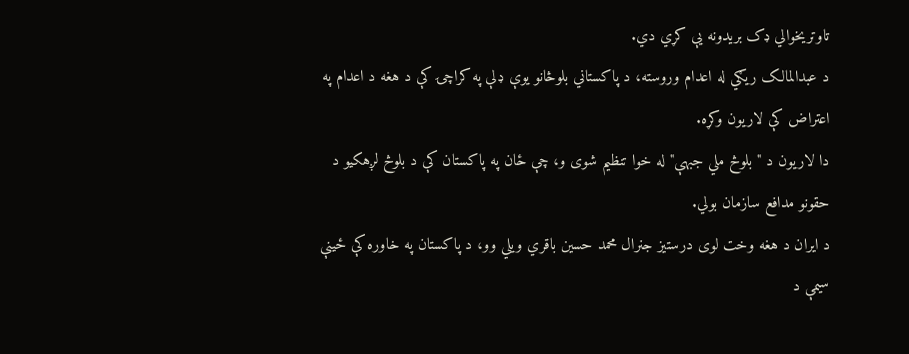تاوتریخوالي ډک بریدونه یې کړي دي.
د عبدالمالک ریګي له اعدام وروسته، د پاکستاني بلوڅانو یوې ډلې په کراچۍ کې د هغه د اعدام په اعتراض کې لاریون وکړه.
دا لاریون د "بلوڅ ملي جبهې" له خوا تنظیم شوی و، چې ځان په پاکستان کې د بلوڅ لږهکیو د حقونو مدافع سازمان بولي.
د ایران د هغه وخت لوی درستیز جنرال محمد حسین باقري ویلي وو، د پاکستان په خاوره کې ځینې سیمې د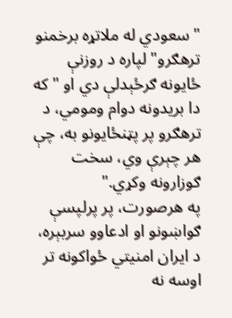"سعودي له ملاتړه برخمنو ترهګرو" لپاره د روزنې ځایونه ګرځېدلې دي او "که دا بریدونه دوام ومومي، د ترهګرو پر پټنځایونو به، چې هر چېرې وي، سخت ګوزارونه وکړي."
په هرصورت، پر پرلپسې ګواښونو او ادعاوو سربېره، د ایران امنیتي ځواکونه تر اوسه نه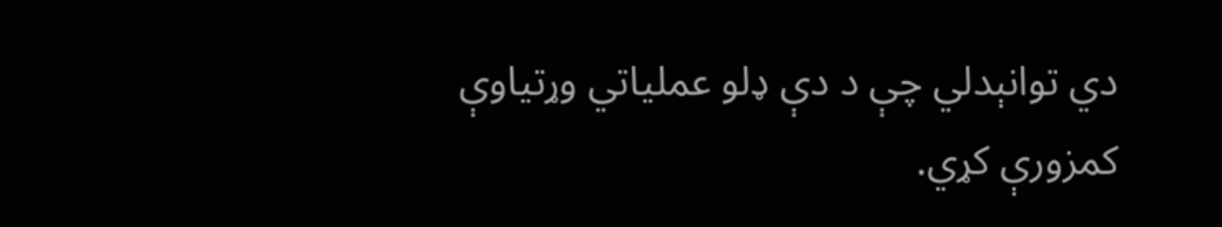دي توانېدلي چې د دې ډلو عملیاتي وړتیاوې کمزورې کړي.